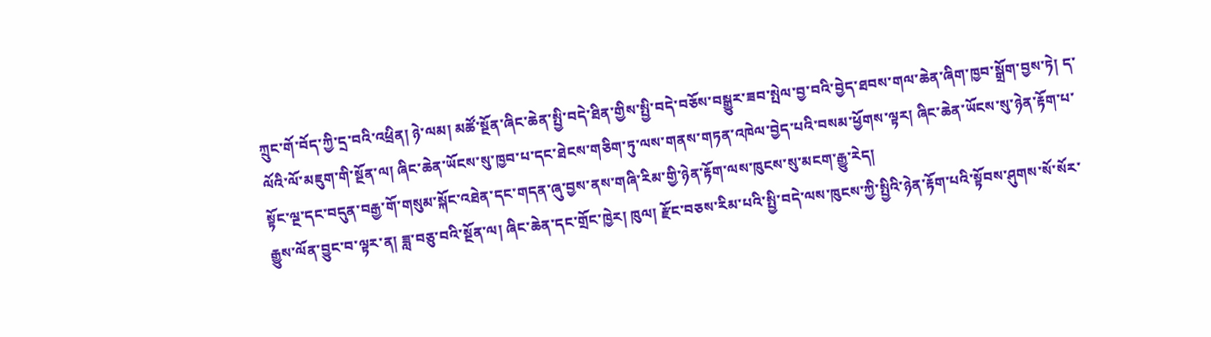ཀྲུང་གོ་བོད་ཀྱི་དྲ་བའི་འཕྲིན། ཉེ་ལམ། མཚོ་སྔོན་ཞིང་ཆེན་སྤྱི་བདེ་ཐིན་གྱིས་སྤྱི་བདེ་བཅོས་བསྒྱུར་ཟབ་སྤེལ་བྱ་བའི་བྱེད་ཐབས་གལ་ཆེན་ཞིག་ཁྱབ་སྒྲོག་བྱས་ཏེ། ད་ལོའི་ལོ་མཇུག་གི་སྔོན་ལ། ཞིང་ཆེན་ཡོངས་སུ་ཁྱབ་པ་དང་ཐེངས་གཅིག་ཏུ་ལས་གནས་གཏན་འཁེལ་བྱེད་པའི་བསམ་ཕྱོགས་ལྟར། ཞིང་ཆེན་ཡོངས་སུ་ཉེན་རྟོག་པ་སྟོང་ལྔ་དང་བདུན་བརྒྱ་གོ་གསུམ་སྐོང་འཐེན་དང་གདན་ཞུ་བྱས་ནས་གཞི་རིམ་གྱི་ཉེན་རྟོག་ལས་ཁུངས་སུ་མངག་རྒྱུ་རེད།
རྒྱུས་ལོན་བྱུང་བ་ལྟར་ན། ཟླ་བཅུ་བའི་སྔོན་ལ། ཞིང་ཆེན་དང་གྲོང་ཁྱེར། ཁུལ། རྫོང་བཅས་རིམ་པའི་སྤྱི་བདེ་ལས་ཁུངས་ཀྱི་སྤྱིའི་ཉེན་རྟོག་པའི་སྟོབས་ཤུགས་སོ་སོར་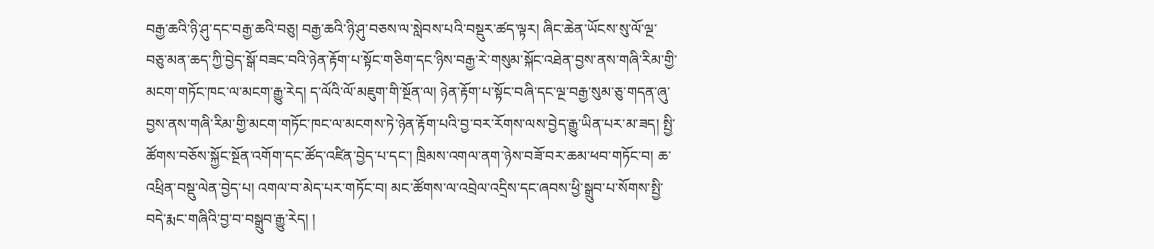བརྒྱ་ཆའི་ཉི་ཤུ་དང་བརྒྱ་ཆའི་བཅུ། བརྒྱ་ཆའི་ཉི་ཤུ་བཅས་ལ་སླེབས་པའི་བསྡུར་ཚད་ལྟར། ཞིང་ཆེན་ཡོངས་སུ་ལོ་ལྔ་བཅུ་མན་ཆད་ཀྱི་བྱེད་སྒོ་བཟང་བའི་ཉེན་རྟོག་པ་སྟོང་གཅིག་དང་ཉིས་བརྒྱ་རེ་གསུམ་སྐོང་འཐེན་བྱས་ནས་གཞི་རིམ་གྱི་མངག་གཏོང་ཁང་ལ་མངག་རྒྱུ་རེད། ད་ལོའི་ལོ་མཇུག་གི་སྔོན་ལ། ཉེན་རྟོག་པ་སྟོང་བཞི་དང་ལྔ་བརྒྱ་སུམ་ཅུ་གདན་ཞུ་བྱས་ནས་གཞི་རིམ་གྱི་མངག་གཏོང་ཁང་ལ་མངགས་ཏེ་ཉེན་རྟོག་པའི་བྱ་བར་རོགས་ལས་བྱེད་རྒྱུ་ཡིན་པར་མ་ཟད། སྤྱི་ཚོགས་བཅོས་སྐྱོང་སྔོན་འགོག་དང་ཚོད་འཛིན་བྱེད་པ་དང་། ཁྲིམས་འགལ་ནག་ཉེས་བཟོ་བར་ཆམ་ཕབ་གཏོང་བ། ཆ་འཕྲིན་བསྡུ་ལེན་བྱེད་པ། འགལ་བ་མེད་པར་གཏོང་བ། མང་ཚོགས་ལ་འབྲེལ་འདྲིས་དང་ཞབས་ཕྱི་སྒྲུབ་པ་སོགས་སྤྱི་བདེ་རྨང་གཞིའི་བྱ་བ་བསྒྲུབ་རྒྱུ་རེད། །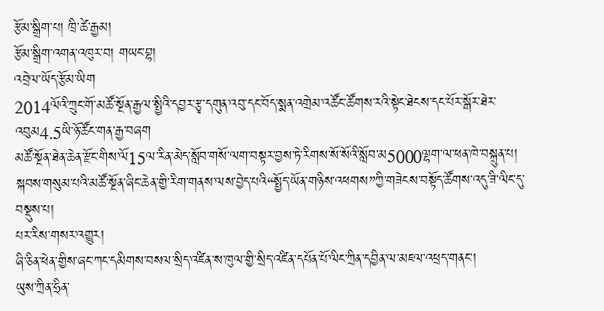རྩོམ་སྒྲིག་པ། ཁྲི་ཚེ་རྒྱམ།
རྩོམ་སྒྲིག་འགན་འཁུར་བ། གཡང་བྷ།
འབྲེལ་ཡོད་རྩོམ་ཡིག
2014ལོའི་ཀྲུང་གོ་མཚོ་སྔོན་རྒྱལ་སྤྱིའི་དབྱར་རྩྭ་དགུན་འབུ་དང་བོད་སྨན་འགྲེམ་འཚོང་ཚོགས་རའི་སྟེང་ཐེངས་དང་པོར་སྒོར་ཐེར་འབུམ4.5ཡི་ཉོ་ཚོང་གན་རྒྱ་བཞག
མཚོ་སྔོན་ཐེན་ཆེན་རྫོང་གིས་ལོ15ལ་རིན་མེད་སློབ་གསོ་ལག་བསྟར་བྱས་ཏེ་རིགས་སོ་སོའི་སློབ་མ5000ལྷག་ལ་ཕན་ཁེ་བསྐྲུན་པ།
སྐབས་གསུམ་པའི་མཚོ་སྔོན་ཞིང་ཆེན་གྱི་རིག་གནས་ལས་བྱེད་པའི“སྤྱོད་ཡོན་གཉིས་འཕགས”ཀྱི་གཟེངས་བསྟོད་ཚོགས་འདུ་ཟི་ལིང་དུ་བསྡུས་པ།
པར་རིས་གསར་འགྱུར།
ཞི་ཅིན་ཕེན་གྱིས་ཞང་ཀང་དམིགས་བསལ་སྲིད་འཛིན་ས་ཁུལ་གྱི་སྲིད་འཛིན་དཔོན་པོ་ལིང་ཀྲིན་དབྱིན་ལ་མཇལ་འཕྲད་གནང་།
ཡུས་ཀྲིན་ཧྲིན་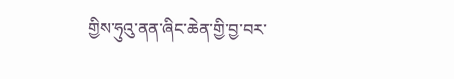གྱིས་ཧུའུ་ནན་ཞིང་ཆེན་གྱི་བྱ་བར་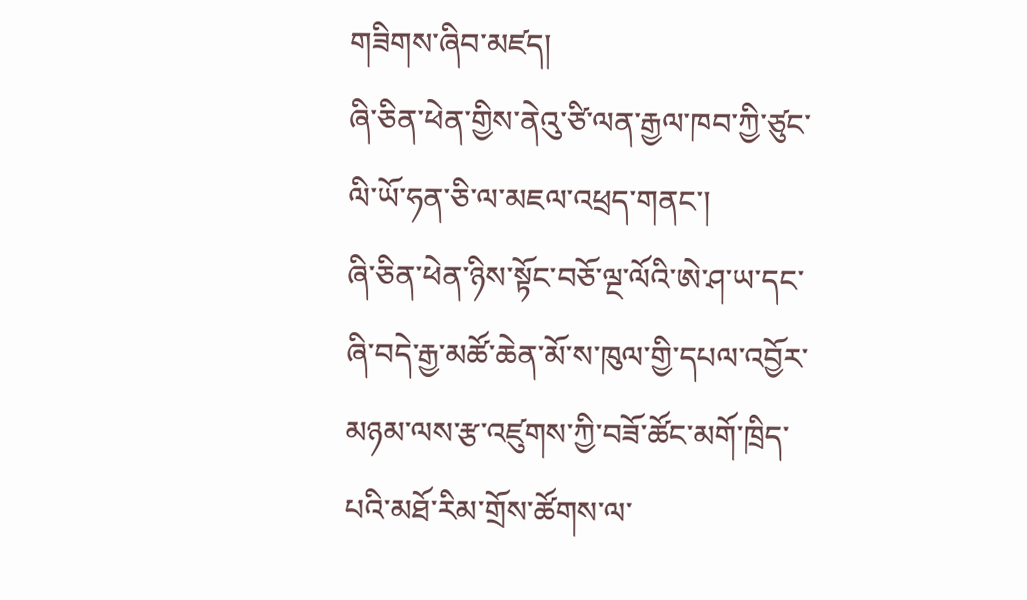གཟིགས་ཞིབ་མཛད།
ཞི་ཅིན་ཕེན་གྱིས་ནེའུ་ཙི་ལན་རྒྱལ་ཁབ་ཀྱི་ཙུང་ལི་ཡོ་ཧན་ཅི་ལ་མཇལ་འཕྲད་གནང་།
ཞི་ཅིན་ཕེན་ཉིས་སྟོང་བཅོ་ལྔ་ལོའི་ཨེ་ཤ་ཡ་དང་ཞི་བདེ་རྒྱ་མཚོ་ཆེན་མོ་ས་ཁུལ་གྱི་དཔལ་འབྱོར་མཉམ་ལས་རྩ་འཛུགས་ཀྱི་བཟོ་ཚོང་མགོ་ཁྲིད་པའི་མཐོ་རིམ་གྲོས་ཚོགས་ལ་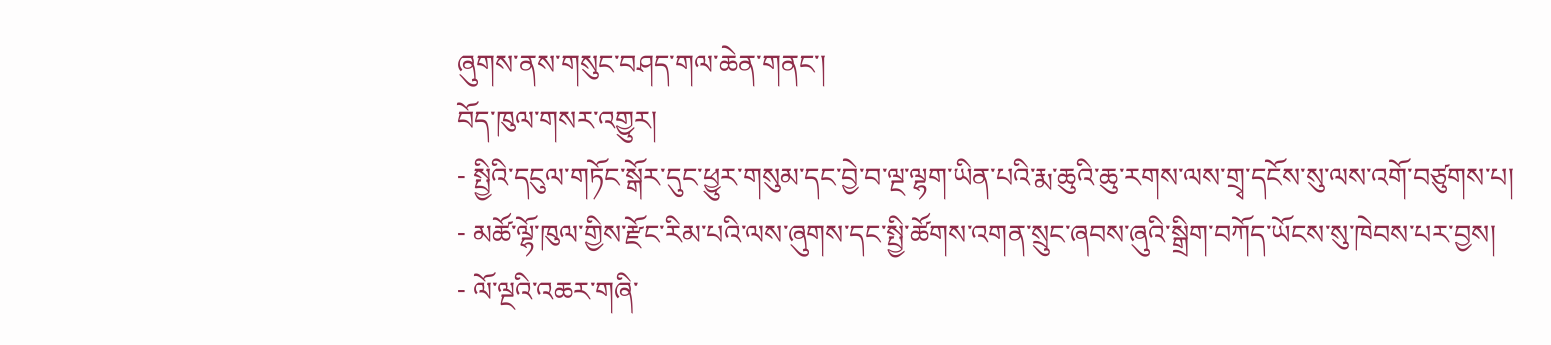ཞུགས་ནས་གསུང་བཤད་གལ་ཆེན་གནང་།
བོད་ཁུལ་གསར་འགྱུར།
- སྤྱིའི་དངུལ་གཏོང་སྒོར་དུང་ཕྱུར་གསུམ་དང་བྱེ་བ་ལྔ་ལྷག་ཡིན་པའི་རྨ་ཆུའི་ཆུ་རགས་ལས་གྲྭ་དངོས་སུ་ལས་འགོ་བཙུགས་པ།
- མཚོ་ལྷོ་ཁུལ་གྱིས་རྫོང་རིམ་པའི་ལས་ཞུགས་དང་སྤྱི་ཚོགས་འགན་སྲུང་ཞབས་ཞུའི་སྒྲིག་བཀོད་ཡོངས་སུ་ཁེབས་པར་བྱས།
- ལོ་ལྔའི་འཆར་གཞི་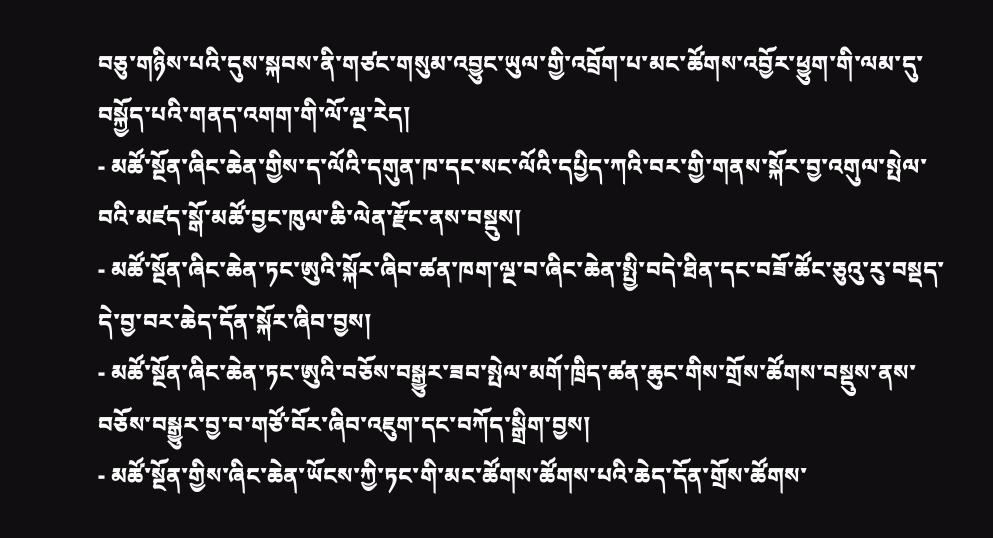བཅུ་གཉིས་པའི་དུས་སྐབས་ནི་གཙང་གསུམ་འབྱུང་ཡུལ་གྱི་འབྲོག་པ་མང་ཚོགས་འབྱོར་ཕྱུག་གི་ལམ་དུ་བསྐྱོད་པའི་གནད་འགག་གི་ལོ་ལྔ་རེད།
- མཚོ་སྔོན་ཞིང་ཆེན་གྱིས་ད་ལོའི་དགུན་ཁ་དང་སང་ལོའི་དཔྱིད་ཀའི་བར་གྱི་གནས་སྐོར་བྱ་འགུལ་སྤེལ་བའི་མཛད་སྒོ་མཚོ་བྱང་ཁུལ་ཆི་ལེན་རྫོང་ནས་བསྡུས།
- མཚོ་སྔོན་ཞིང་ཆེན་ཏང་ཨུའི་སྐོར་ཞིབ་ཚན་ཁག་ལྔ་བ་ཞིང་ཆེན་སྤྱི་བདེ་ཐིན་དང་བཟོ་ཚོང་ཅུའུ་རུ་བསྡད་དེ་བྱ་བར་ཆེད་དོན་སྐོར་ཞིབ་བྱས།
- མཚོ་སྔོན་ཞིང་ཆེན་ཏང་ཨུའི་བཅོས་བསྒྱུར་ཟབ་སྤེལ་མགོ་ཁྲིད་ཚན་ཆུང་གིས་གྲོས་ཚོགས་བསྡུས་ནས་བཅོས་བསྒྱུར་བྱ་བ་གཙོ་བོར་ཞིབ་འཇུག་དང་བཀོད་སྒྲིག་བྱས།
- མཚོ་སྔོན་གྱིས་ཞིང་ཆེན་ཡོངས་ཀྱི་ཏང་གི་མང་ཚོགས་ཚོགས་པའི་ཆེད་དོན་གྲོས་ཚོགས་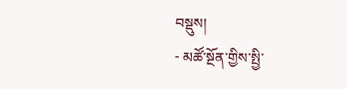བསྡུས།
- མཚོ་སྔོན་གྱིས་སྤྱི་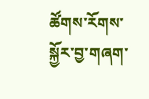ཚོགས་རོགས་སྐྱོར་བྱ་གཞག་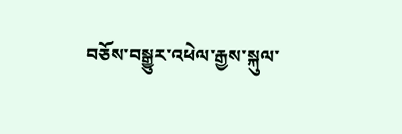བཅོས་བསྒྱུར་འཕེལ་རྒྱས་སྐུལ་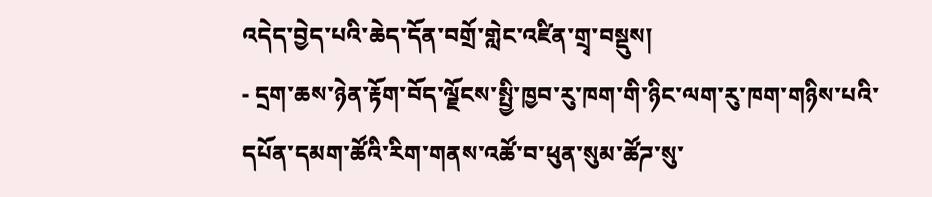འདེད་བྱེད་པའི་ཆེད་དོན་བགྲོ་གླེང་འཛིན་གྲྭ་བསྡུས།
- དྲག་ཆས་ཉེན་རྟོག་བོད་ལྗོངས་སྤྱི་ཁྱབ་རུ་ཁག་གི་ཉིང་ལག་རུ་ཁག་གཉིས་པའི་དཔོན་དམག་ཚོའི་རིག་གནས་འཚོ་བ་ཕུན་སུམ་ཚོཌ་སུ་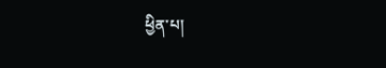ཕྱིན་པ།